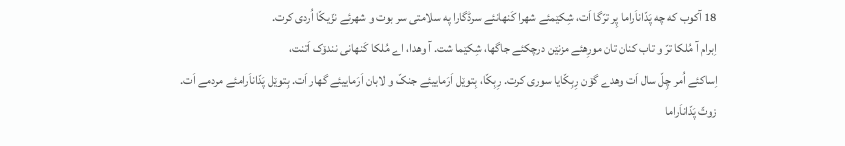18 آکوب که چه پَدّاناَراما پِر ترّگا اَت، شِکێمئے شهرا کَنهانئے سرڈگارا په سلامتی سر بوت و شهرئے نزّیکّا اُردی کرت.
اِبرام آ مُلکا ترّ و تاب کنان تان مورِهئے مزنێن درچکئے جاگها، شِکێما شت. آ وهدا، اے مُلکا کَنهانی نندۆک اَتنت،
اِساکئے اُمر چِلّ سال اَت وهدے گۆن رِبِکّایا سوری کرت. رِبِکّا، بِتوێل اَرَماییئے جنکّ و لابان اَرَماییئے گهار اَت. بِتوێل پَدّاناَرامئے مردمے اَت.
زوتّ پَدّاناَراما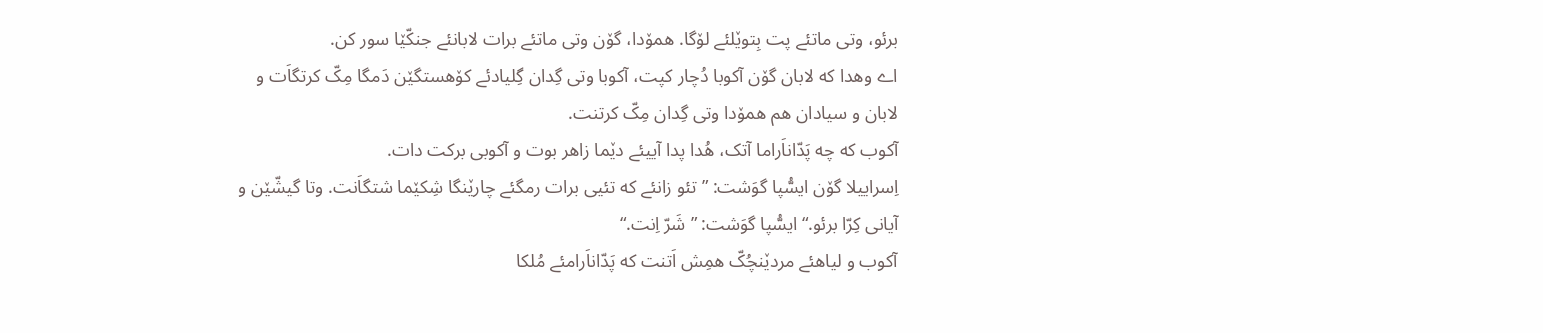برئو، وتی ماتئے پت بِتوێلئے لۆگا. همۆدا، گۆن وتی ماتئے برات لابانئے جنکّێا سور کن.
اے وهدا که لابان گۆن آکوبا دُچار کپت، آکوبا وتی گِدان گِلیادئے کۆهستگێن دَمگا مِکّ کرتگاَت و لابان و سیادان هم همۆدا وتی گِدان مِکّ کرتنت.
آکوب که چه پَدّاناَراما آتک، هُدا پدا آییئے دێما زاهر بوت و آکوبی برکت دات.
اِسراییلا گۆن ایسُّپا گوَشت: ”تئو زانئے که تئیی برات رمگئے چارێنگا شِکێما شتگاَنت. وتا گیشّێن و آیانی کِرّا برئو.“ ایسُّپا گوَشت: ”شَرّ اِنت.“
آکوب و لیاهئے مردێنچُکّ همِش اَتنت که پَدّاناَرامئے مُلکا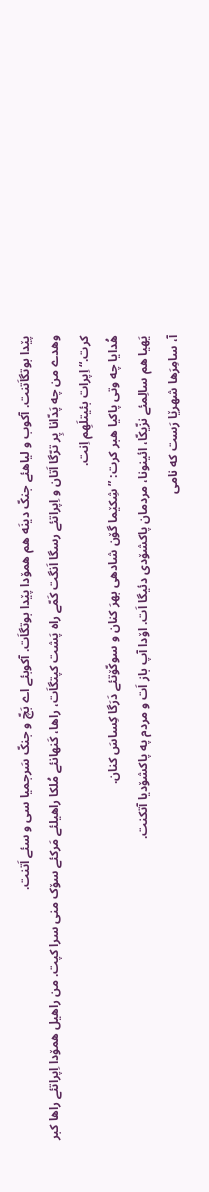پێدا بوتگاَتنت. آکوب و لیاهئے جنکّ دینَه هم همۆدا پێدا بوتگاَت. آکوبئے اے بَچّ و جنکّ سَرجمیا سی و سئے اَتنت.
وهدے من چه پَدّانا پِر ترّگا اَتان و اِپراتئے رسگا اَنگت کَمّے راه پَشت کپتگاَت، راها، کَنهانئے مُلکا راهیلئے مَرکئے سۆک منی سرا کپت. من راهیل همۆدا اِپراتئے راها کبر کرت.“ اِپرات بئیتلَهِم اِنت.
هُدایا چه وتی پاکیا هبر کرت: ”شِکێما گۆن شادهی بهرَ کنان و سوکّۆتئے دَرَگا کِساسَ کنان.
یَهیا هم سالِمئے نزّیکّا، ائینونا، مردمان پاکشۆدی دئیگا اَت. اۆدا آپ باز اَت و مردم په پاکشۆدیا آتکنت.
آ، سامِرَها شهرێا رَست که نامی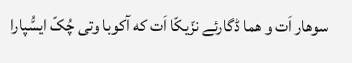سوهار اَت و هما ڈگارئے نزّیکّا اَت که آکوبا وتی چُکّ ایسُّپارا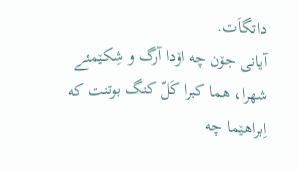داتگاَت.
آیانی جۆن چه اۆدا آرگ و شِکێمئے شهرا، هما کبرا کَلّ کنگ بوتنت که اِبراهێما چه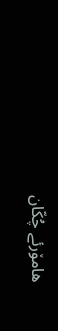هامۆرئے چُکّان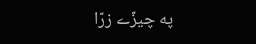په چیزّے زرّا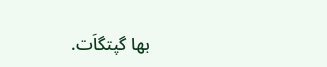بها گپتگاَت.